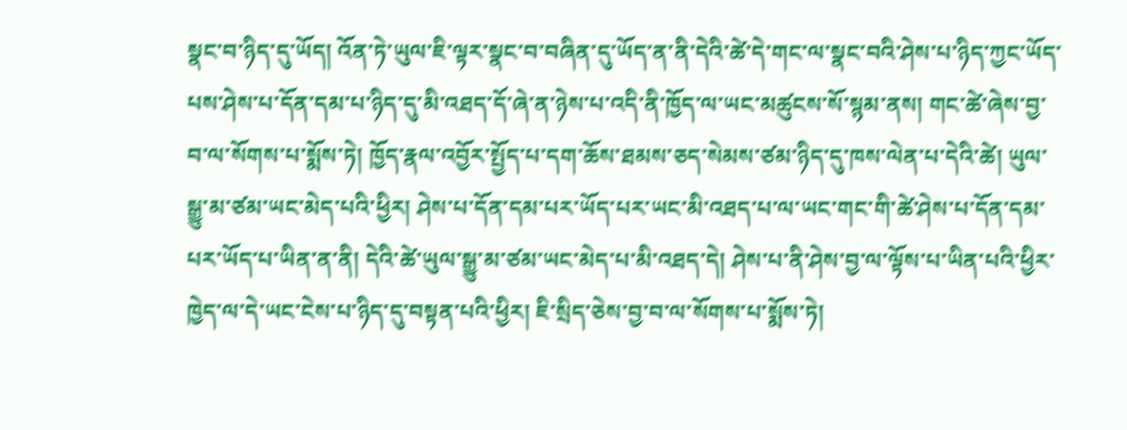སྣང་བ་ཉིད་དུ་ཡོད། འོན་ཏེ་ཡུལ་ཇི་ལྟར་སྣང་བ་བཞིན་དུ་ཡོད་ན་ནི་དེའི་ཚེ་དེ་གང་ལ་སྣང་བའི་ཤེས་པ་ཉིད་ཀྱང་ཡོད་པས་ཤེས་པ་དོན་དམ་པ་ཉིད་དུ་མི་འཐད་དོ་ཞེ་ན་ཉེས་པ་འདི་ནི་ཁྱོད་ལ་ཡང་མཚུངས་སོ་སྙམ་ནས། གང་ཚེ་ཞེས་བྱ་བ་ལ་སོགས་པ་སྨོས་ཏེ། ཁྱོད་རྣལ་འབྱོར་སྤྱོད་པ་དག་ཆོས་ཐམས་ཅད་སེམས་ཙམ་ཉིད་དུ་ཁས་ལེན་པ་དེའི་ཚེ། ཡུལ་སྒྱུ་མ་ཙམ་ཡང་མེད་པའི་ཕྱིར། ཤེས་པ་དོན་དམ་པར་ཡོད་པར་ཡང་མི་འཐད་པ་ལ་ཡང་གང་གི་ཚེ་ཤེས་པ་དོན་དམ་པར་ཡོད་པ་ཡིན་ན་ནི། དེའི་ཚེ་ཡུལ་སྒྱུ་མ་ཙམ་ཡང་མེད་པ་མི་འཐད་དེ། ཤེས་པ་ནི་ཤེས་བྱ་ལ་ལྟོས་པ་ཡིན་པའི་ཕྱིར་ཁྱེད་ལ་དེ་ཡང་ངེས་པ་ཉིད་དུ་བསྟན་པའི་ཕྱིར། ཇི་སྲིད་ཅེས་བྱ་བ་ལ་སོགས་པ་སྨོས་ཏེ།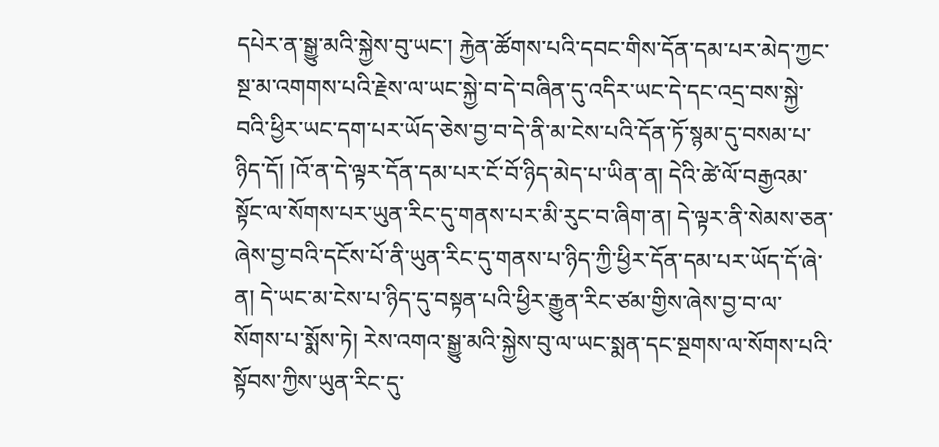དཔེར་ན་སྒྱུ་མའི་སྐྱེས་བུ་ཡང་། རྐྱེན་ཚོགས་པའི་དབང་གིས་དོན་དམ་པར་མེད་ཀྱང་སྔ་མ་འགགས་པའི་རྗེས་ལ་ཡང་སྐྱེ་བ་དེ་བཞིན་དུ་འདིར་ཡང་དེ་དང་འདྲ་བས་སྐྱེ་བའི་ཕྱིར་ཡང་དག་པར་ཡོད་ཅེས་བྱ་བ་དེ་ནི་མ་ངེས་པའི་དོན་ཏོ་སྙམ་དུ་བསམ་པ་ཉིད་དོ། །འོ་ན་དེ་ལྟར་དོན་དམ་པར་ངོ་བོ་ཉིད་མེད་པ་ཡིན་ན། དེའི་ཚེ་ལོ་བརྒྱའམ་སྟོང་ལ་སོགས་པར་ཡུན་རིང་དུ་གནས་པར་མི་རུང་བ་ཞིག་ན། དེ་ལྟར་ནི་སེམས་ཅན་ཞེས་བྱ་བའི་དངོས་པོ་ནི་ཡུན་རིང་དུ་གནས་པ་ཉིད་ཀྱི་ཕྱིར་དོན་དམ་པར་ཡོད་དོ་ཞེ་ན། དེ་ཡང་མ་ངེས་པ་ཉིད་དུ་བསྟན་པའི་ཕྱིར་རྒྱུན་རིང་ཙམ་གྱིས་ཞེས་བྱ་བ་ལ་སོགས་པ་སྨོས་ཏེ། རེས་འགའ་སྒྱུ་མའི་སྐྱེས་བུ་ལ་ཡང་སྨན་དང་སྔགས་ལ་སོགས་པའི་སྟོབས་ཀྱིས་ཡུན་རིང་དུ་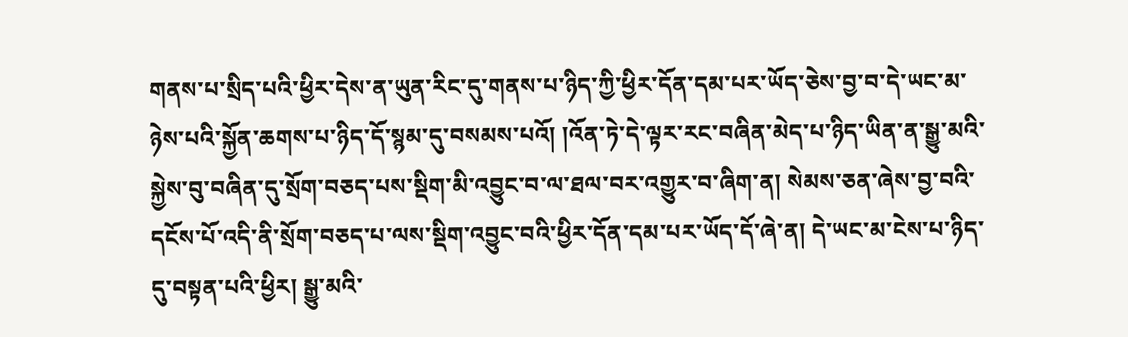གནས་པ་སྲིད་པའི་ཕྱིར་དེས་ན་ཡུན་རིང་དུ་གནས་པ་ཉིད་ཀྱི་ཕྱིར་དོན་དམ་པར་ཡོད་ཅེས་བྱ་བ་དེ་ཡང་མ་ཉེས་པའི་སྐྱོན་ཆགས་པ་ཉིད་དོ་སྙམ་དུ་བསམས་པའོ། །འོན་ཏེ་དེ་ལྟར་རང་བཞིན་མེད་པ་ཉིད་ཡིན་ན་སྒྱུ་མའི་སྐྱེས་བུ་བཞིན་དུ་སྲོག་བཅད་པས་སྡིག་མི་འབྱུང་བ་ལ་ཐལ་བར་འགྱུར་བ་ཞིག་ན། སེམས་ཅན་ཞེས་བྱ་བའི་དངོས་པོ་འདི་ནི་སྲོག་བཅད་པ་ལས་སྡིག་འབྱུང་བའི་ཕྱིར་དོན་དམ་པར་ཡོད་དོ་ཞེ་ན། དེ་ཡང་མ་ངེས་པ་ཉིད་དུ་བསྟན་པའི་ཕྱིར། སྒྱུ་མའི་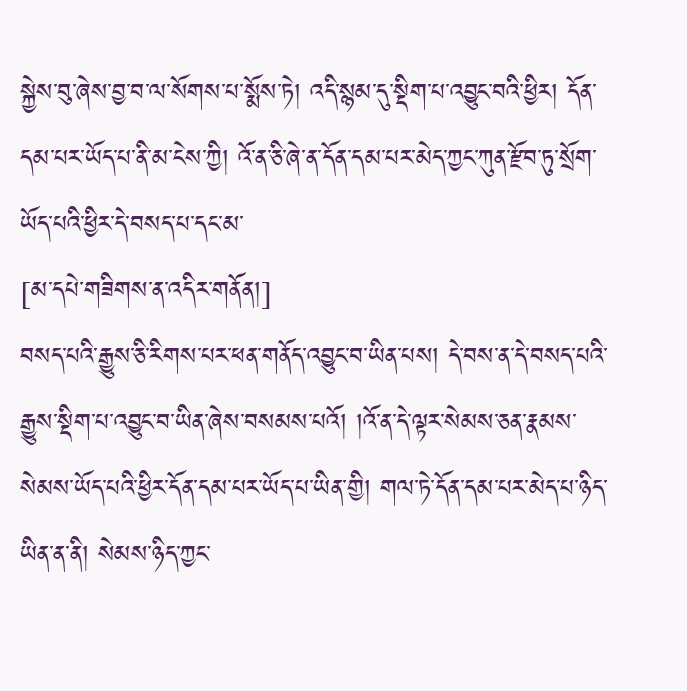སྐྱེས་བུ་ཞེས་བྱ་བ་ལ་སོགས་པ་སྨོས་ཏེ། འདི་སྙམ་དུ་སྡིག་པ་འབྱུང་བའི་ཕྱིར། དོན་དམ་པར་ཡོད་པ་ནི་མ་ངེས་ཀྱི། འོ་ན་ཅི་ཞེ་ན་དོན་དམ་པར་མེད་ཀྱང་ཀུན་རྫོབ་ཏུ་སྲོག་ཡོད་པའི་ཕྱིར་དེ་བསད་པ་དང་མ་
[མ་དཔེ་གཟིགས་ན་འདིར་གནོན།]
བསད་པའི་རྒྱུས་ཅི་རིགས་པར་ཕན་གནོད་འབྱུང་བ་ཡིན་པས། དེ་བས་ན་དེ་བསད་པའི་རྒྱུས་སྡིག་པ་འབྱུང་བ་ཡིན་ཞེས་བསམས་པའོ། །འོ་ན་དེ་ལྟར་སེམས་ཅན་རྣམས་སེམས་ཡོད་པའི་ཕྱིར་དོན་དམ་པར་ཡོད་པ་ཡིན་གྱི། གལ་ཏེ་དོན་དམ་པར་མེད་པ་ཉིད་ཡིན་ན་ནི། སེམས་ཉིད་ཀྱང་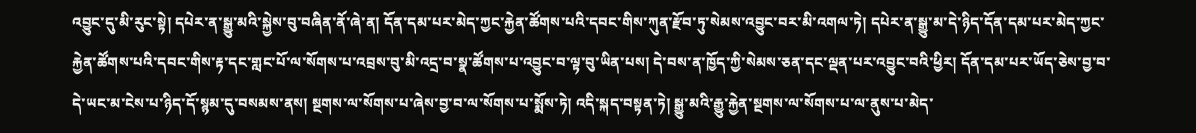འབྱུང་དུ་མི་རུང་སྟེ། དཔེར་ན་སྒྱུ་མའི་སྐྱེས་བུ་བཞིན་ནོ་ཞེ་ན། དོན་དམ་པར་མེད་ཀྱང་རྐྱེན་ཚོགས་པའི་དབང་གིས་ཀུན་རྫོབ་ཏུ་སེམས་འབྱུང་བར་མི་འགལ་ཏེ། དཔེར་ན་སྒྱུ་མ་དེ་ཉིད་དོན་དམ་པར་མེད་ཀྱང་རྐྱེན་ཚོགས་པའི་དབང་གིས་རྟ་དང་གླང་པོ་ལ་སོགས་པ་འབྲས་བུ་མི་འདྲ་བ་སྣ་ཚོགས་པ་འབྱུང་བ་ལྟ་བུ་ཡིན་པས། དེ་བས་ན་ཁྱོད་ཀྱི་སེམས་ཅན་དང་ལྡན་པར་འབྱུང་བའི་ཕྱིར། དོན་དམ་པར་ཡོད་ཅེས་བྱ་བ་དེ་ཡང་མ་ངེས་པ་ཉིད་དོ་སྙམ་དུ་བསམས་ནས། སྔགས་ལ་སོགས་པ་ཞེས་བྱ་བ་ལ་སོགས་པ་སྨོས་ཏེ། འདི་སྐད་བསྟན་ཏེ། སྒྱུ་མའི་རྒྱུ་རྐྱེན་སྔགས་ལ་སོགས་པ་ལ་ནུས་པ་མེད་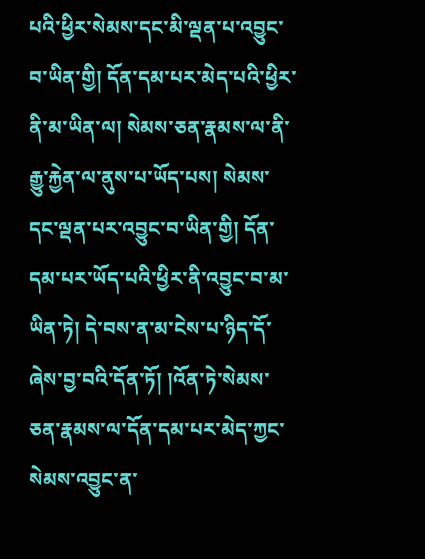པའི་ཕྱིར་སེམས་དང་མི་ལྡན་པ་འབྱུང་བ་ཡིན་གྱི། དོན་དམ་པར་མེད་པའི་ཕྱིར་ནི་མ་ཡིན་ལ། སེམས་ཅན་རྣམས་ལ་ནི་རྒྱུ་རྐྱེན་ལ་ནུས་པ་ཡོད་པས། སེམས་དང་ལྡན་པར་འབྱུང་བ་ཡིན་གྱི། དོན་དམ་པར་ཡོད་པའི་ཕྱིར་ནི་འབྱུང་བ་མ་ཡིན་ཏེ། དེ་བས་ན་མ་ངེས་པ་ཉིད་དོ་ཞེས་བྱ་བའི་དོན་ཏོ། །འོན་ཏེ་སེམས་ཅན་རྣམས་ལ་དོན་དམ་པར་མེད་ཀྱང་སེམས་འབྱུང་ན་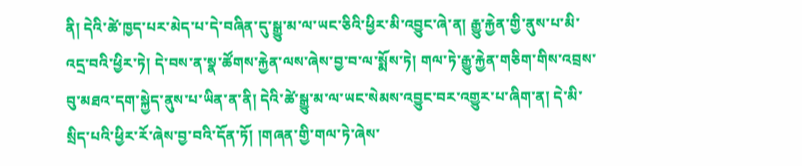ནི། དེའི་ཚེ་ཁྱད་པར་མེད་པ་དེ་བཞིན་དུ་སྒྱུ་མ་ལ་ཡང་ཅིའི་ཕྱིར་མི་འབྱུང་ཞེ་ན། རྒྱུ་རྐྱེན་གྱི་ནུས་པ་མི་འདྲ་བའི་ཕྱིར་ཏེ། དེ་བས་ན་སྣ་ཚོགས་རྐྱེན་ལས་ཞེས་བྱ་བ་ལ་སྨོས་ཏེ། གལ་ཏེ་རྒྱུ་རྐྱེན་གཅིག་གིས་འབྲས་བུ་མཐའ་དག་སྐྱེད་ནུས་པ་ཡིན་ན་ནི། དེའི་ཚེ་སྒྱུ་མ་ལ་ཡང་སེམས་འབྱུང་བར་འགྱུར་པ་ཞིག་ན། དེ་མི་སྲིད་པའི་ཕྱིར་རོ་ཞེས་བྱ་བའི་དོན་ཏོ། །གཞན་གྱི་གལ་ཏེ་ཞེས་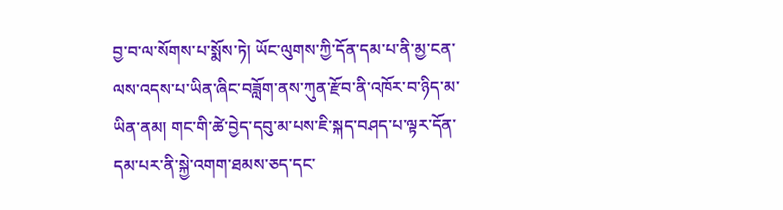བྱ་བ་ལ་སོགས་པ་སྨོས་ཏེ། ཡོང་ལུགས་ཀྱི་དོན་དམ་པ་ནི་མྱ་ངན་ལས་འདས་པ་ཡིན་ཞིང་བཟློག་ནས་ཀུན་རྫོབ་ནི་འཁོར་བ་ཉིད་མ་ཡིན་ནམ། གང་གི་ཚེ་བྱེད་དབུ་མ་པས་ཇི་སྐད་བཤད་པ་ལྟར་དོན་དམ་པར་ནི་སྐྱེ་འགག་ཐམས་ཅད་དང་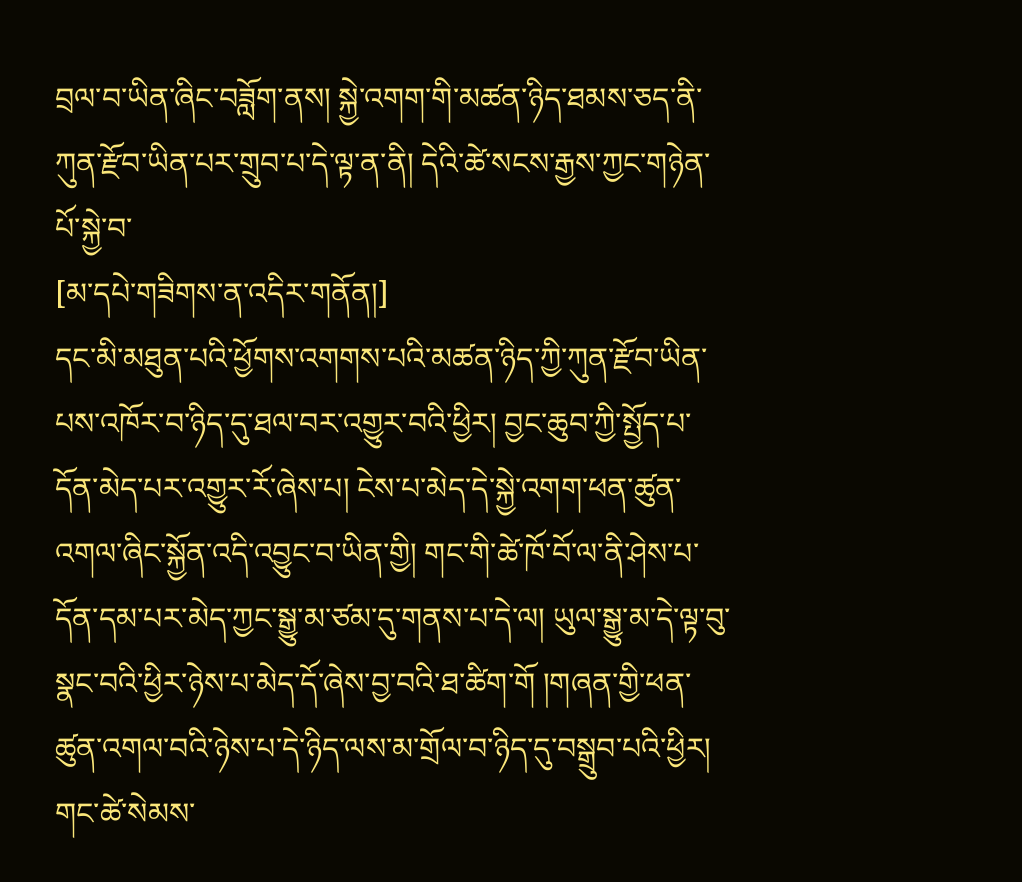བྲལ་བ་ཡིན་ཞིང་བཟློག་ནས། སྐྱེ་འགག་གི་མཚན་ཉིད་ཐམས་ཅད་ནི་ཀུན་རྫོབ་ཡིན་པར་གྲུབ་པ་དེ་ལྟ་ན་ནི། དེའི་ཚེ་སངས་རྒྱས་ཀྱང་གཉེན་པོ་སྐྱེ་བ་
[མ་དཔེ་གཟིགས་ན་འདིར་གནོན།]
དང་མི་མཐུན་པའི་ཕྱོགས་འགགས་པའི་མཚན་ཉིད་ཀྱི་ཀུན་རྫོབ་ཡིན་པས་འཁོར་བ་ཉིད་དུ་ཐལ་བར་འགྱུར་བའི་ཕྱིར། བྱང་ཆུབ་ཀྱི་སྤྱོད་པ་དོན་མེད་པར་འགྱུར་རོ་ཞེས་པ། ངེས་པ་མེད་དེ་སྐྱེ་འགག་ཕན་ཚུན་འགལ་ཞིང་སྐྱོན་འདི་འབྱུང་བ་ཡིན་གྱི། གང་གི་ཚེ་ཁོ་བོ་ལ་ནི་ཤེས་པ་དོན་དམ་པར་མེད་ཀྱང་སྒྱུ་མ་ཙམ་དུ་གནས་པ་དེ་ལ། ཡུལ་སྒྱུ་མ་དེ་ལྟ་བུ་སྣང་བའི་ཕྱིར་ཉེས་པ་མེད་དོ་ཞེས་བྱ་བའི་ཐ་ཚིག་གོ །གཞན་གྱི་ཕན་ཚུན་འགལ་བའི་ཉེས་པ་དེ་ཉིད་ལས་མ་གྲོལ་བ་ཉིད་དུ་བསྒྲུབ་པའི་ཕྱིར། གང་ཚེ་སེམས་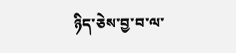ཉིད་ཅེས་བྱ་བ་ལ་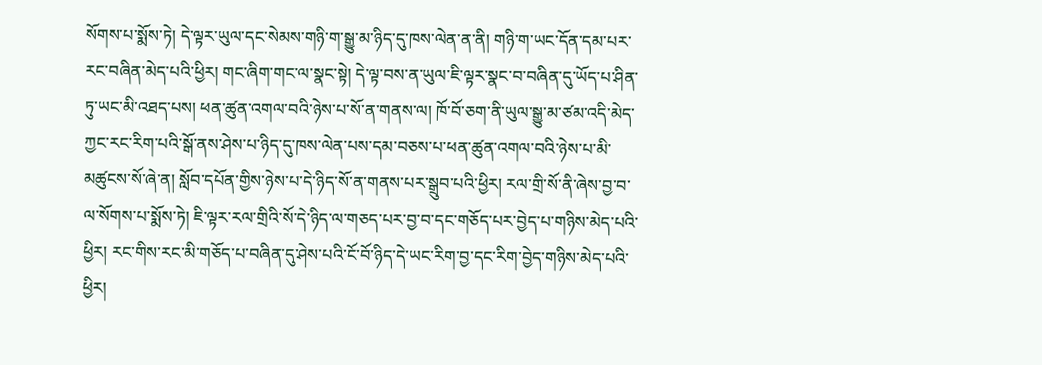སོགས་པ་སྨོས་ཏེ། དེ་ལྟར་ཡུལ་དང་སེམས་གཉི་ག་སྒྱུ་མ་ཉིད་དུ་ཁས་ལེན་ན་ནི། གཉི་ག་ཡང་དོན་དམ་པར་རང་བཞིན་མེད་པའི་ཕྱིར། གང་ཞིག་གང་ལ་སྣང་སྟེ། དེ་ལྟ་བས་ན་ཡུལ་ཇི་ལྟར་སྣང་བ་བཞིན་དུ་ཡོད་པ་ཤིན་ཏུ་ཡང་མི་འཐད་པས། ཕན་ཚུན་འགལ་བའི་ཉེས་པ་སོ་ན་གནས་ལ། ཁོ་བོ་ཅག་ནི་ཡུལ་སྒྱུ་མ་ཙམ་འདི་མེད་ཀྱང་རང་རིག་པའི་སྒོ་ནས་ཤེས་པ་ཉིད་དུ་ཁས་ལེན་པས་དམ་བཅས་པ་ཕན་ཚུན་འགལ་བའི་ཉེས་པ་མི་མཚུངས་སོ་ཞེ་ན། སློབ་དཔོན་གྱིས་ཉེས་པ་དེ་ཉིད་སོ་ན་གནས་པར་སྒྲུབ་པའི་ཕྱིར། རལ་གྲི་སོ་ནི་ཞེས་བྱ་བ་ལ་སོགས་པ་སྨོས་ཏེ། ཇི་ལྟར་རལ་གྲིའི་སོ་དེ་ཉིད་ལ་གཅད་པར་བྱ་བ་དང་གཅོད་པར་བྱེད་པ་གཉིས་མེད་པའི་ཕྱིར། རང་གིས་རང་མི་གཅོད་པ་བཞིན་དུ་ཤེས་པའི་ངོ་བོ་ཉིད་དེ་ཡང་རིག་བྱ་དང་རིག་བྱེད་གཉིས་མེད་པའི་ཕྱིར།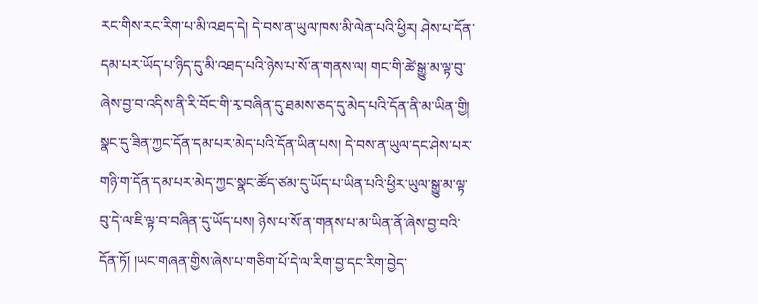རང་གིས་རང་རིག་པ་མི་འཐད་དེ། དེ་བས་ན་ཡུལ་ཁས་མི་ལེན་པའི་ཕྱིར། ཤེས་པ་དོན་དམ་པར་ཡོད་པ་ཉིད་དུ་མི་འཐད་པའི་ཉེས་པ་སོ་ན་གནས་ལ། གང་གི་ཚེ་སྒྱུ་མ་ལྟ་བུ་ཞེས་བྱ་བ་འདིས་ནི་རི་བོང་གི་རྭ་བཞིན་དུ་ཐམས་ཅད་དུ་མེད་པའི་དོན་ནི་མ་ཡིན་གྱི། སྣང་དུ་ཟིན་ཀྱང་དོན་དམ་པར་མེད་པའི་དོན་ཡིན་པས། དེ་བས་ན་ཡུལ་དང་ཤེས་པར་གཉི་ག་དོན་དམ་པར་མེད་ཀྱང་སྣང་ཚོད་ཙམ་དུ་ཡོད་པ་ཡིན་པའི་ཕྱིར་ཡུལ་སྒྱུ་མ་ལྟ་བུ་དེ་ལ་ཇི་ལྟ་བ་བཞིན་དུ་ཡོད་པས། ཉེས་པ་སོ་ན་གནས་པ་མ་ཡིན་ནོ་ཞེས་བྱ་བའི་དོན་ཏོ། །ཡང་གཞན་གྱིས་ཞེས་པ་གཅིག་པོ་དེ་ལ་རིག་བྱ་དང་རིག་བྱེད་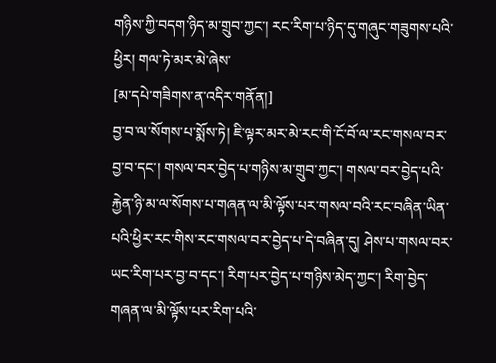གཉིས་ཀྱི་བདག་ཉིད་མ་གྲུབ་ཀྱང་། རང་རིག་པ་ཉིད་དུ་གཞུང་གཟུགས་པའི་ཕྱིར། གལ་ཏེ་མར་མེ་ཞེས་
[མ་དཔེ་གཟིགས་ན་འདིར་གནོན།]
བྱ་བ་ལ་སོགས་པ་སྨོས་ཏེ། ཇི་ལྟར་མར་མེ་རང་གི་ངོ་བོ་ལ་རང་གསལ་བར་བྱ་བ་དང་། གསལ་བར་བྱེད་པ་གཉིས་མ་གྲུབ་ཀྱང་། གསལ་བར་བྱེད་པའི་རྐྱེན་ཉི་མ་ལ་སོགས་པ་གཞན་ལ་མི་ལྟོས་པར་གསལ་བའི་རང་བཞིན་ཡིན་པའི་ཕྱིར་རང་གིས་རང་གསལ་བར་བྱེད་པ་དེ་བཞིན་དུ། ཤེས་པ་གསལ་བར་ཡང་རིག་པར་བྱ་བ་དང་། རིག་པར་བྱེད་པ་གཉིས་མེད་ཀྱང་། རིག་བྱེད་གཞན་ལ་མི་ལྟོས་པར་རིག་པའི་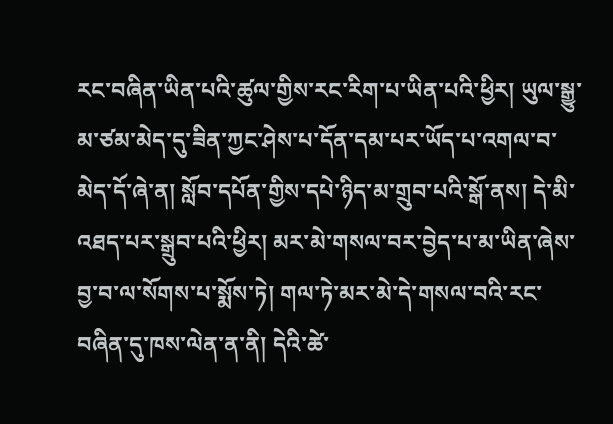རང་བཞིན་ཡིན་པའི་ཚུལ་གྱིས་རང་རིག་པ་ཡིན་པའི་ཕྱིར། ཡུལ་སྒྱུ་མ་ཙམ་མེད་དུ་ཟིན་ཀྱང་ཤེས་པ་དོན་དམ་པར་ཡོད་པ་འགལ་བ་མེད་དོ་ཞེ་ན། སློབ་དཔོན་གྱིས་དཔེ་ཉིད་མ་གྲུབ་པའི་སྒོ་ནས། དེ་མི་འཐད་པར་སྒྲུབ་པའི་ཕྱིར། མར་མེ་གསལ་བར་བྱེད་པ་མ་ཡིན་ཞེས་བྱ་བ་ལ་སོགས་པ་སྨོས་ཏེ། གལ་ཏེ་མར་མེ་དེ་གསལ་བའི་རང་བཞིན་དུ་ཁས་ལེན་ན་ནི། དེའི་ཚེ་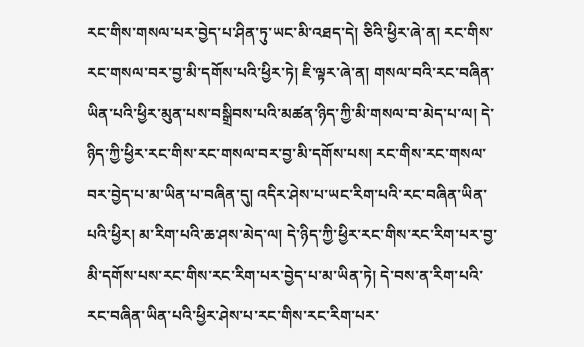རང་གིས་གསལ་པར་བྱེད་པ་ཤིན་ཏུ་ཡང་མི་འཐད་དེ། ཅིའི་ཕྱིར་ཞེ་ན། རང་གིས་རང་གསལ་བར་བྱ་མི་དགོས་པའི་ཕྱིར་ཏེ། ཇི་ལྟར་ཞེ་ན། གསལ་བའི་རང་བཞིན་ཡིན་པའི་ཕྱིར་མུན་པས་བསྒྲིབས་པའི་མཚན་ཉིད་ཀྱི་མི་གསལ་བ་མེད་པ་ལ། དེ་ཉིད་ཀྱི་ཕྱིར་རང་གིས་རང་གསལ་བར་བྱ་མི་དགོས་པས། རང་གིས་རང་གསལ་བར་བྱེད་པ་མ་ཡིན་པ་བཞིན་དུ། འདིར་ཤེས་པ་ཡང་རིག་པའི་རང་བཞིན་ཡིན་པའི་ཕྱིར། མ་རིག་པའི་ཆ་ཤས་མེད་ལ། དེ་ཉིད་ཀྱི་ཕྱིར་རང་གིས་རང་རིག་པར་བྱ་མི་དགོས་པས་རང་གིས་རང་རིག་པར་བྱེད་པ་མ་ཡིན་ཏེ། དེ་བས་ན་རིག་པའི་རང་བཞིན་ཡིན་པའི་ཕྱིར་ཤེས་པ་རང་གིས་རང་རིག་པར་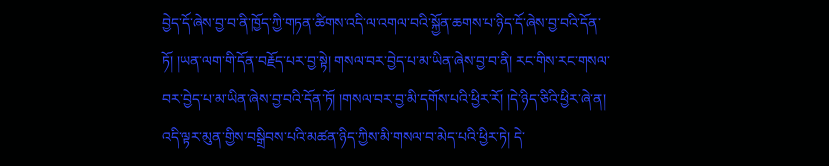བྱེད་དོ་ཞེས་བྱ་བ་ནི་ཁྱོད་ཀྱི་གཏན་ཚིགས་འདི་ལ་འགལ་བའི་སྐྱོན་ཆགས་པ་ཉིད་དོ་ཞེས་བྱ་བའི་དོན་ཏོ། །ཡན་ལག་གི་དོན་བརྗོད་པར་བྱ་སྟེ། གསལ་བར་བྱེད་པ་མ་ཡིན་ཞེས་བྱ་བ་ནི། རང་གིས་རང་གསལ་བར་བྱེད་པ་མ་ཡིན་ཞེས་བྱ་བའི་དོན་ཏོ། །གསལ་བར་བྱ་མི་དགོས་པའི་ཕྱིར་རོ། །དེ་ཉིད་ཅིའི་ཕྱིར་ཞེ་ན། འདི་ལྟར་མུན་གྱིས་བསྒྲིབས་པའི་མཚན་ཉིད་ཀྱིས་མི་གསལ་བ་མེད་པའི་ཕྱིར་ཏེ། དེ་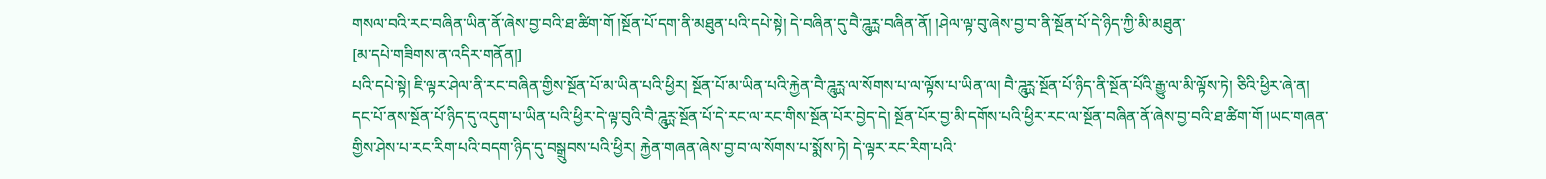གསལ་བའི་རང་བཞིན་ཡིན་ནོ་ཞེས་བྱ་བའི་ཐ་ཚིག་གོ །སྔོན་པོ་དག་ནི་མཐུན་པའི་དཔེ་སྟེ། དེ་བཞིན་དུ་བཻ་ཌཱུཪྻ་བཞིན་ནོ། །ཤེལ་ལྟ་བུ་ཞེས་བྱ་བ་ནི་སྔོན་པོ་དེ་ཉིད་ཀྱི་མི་མཐུན་
[མ་དཔེ་གཟིགས་ན་འདིར་གནོན།]
པའི་དཔེ་སྟེ། ཇི་ལྟར་ཤེལ་ནི་རང་བཞིན་གྱིས་སྔོན་པོ་མ་ཡིན་པའི་ཕྱིར། སྔོན་པོ་མ་ཡིན་པའི་རྐྱེན་བཻ་ཌཱུཪྻ་ལ་སོགས་པ་ལ་ལྟོས་པ་ཡིན་ལ། བཻ་ཌཱུཪྻ་སྔོན་པོ་ཉིད་ནི་སྔོན་པོའི་རྒྱུ་ལ་མི་ལྟོས་ཏེ། ཅིའི་ཕྱིར་ཞེ་ན། དང་པོ་ནས་སྔོན་པོ་ཉིད་དུ་འདུག་པ་ཡིན་པའི་ཕྱིར་དེ་ལྟ་བུའི་བཻ་ཌཱུཪྻ་སྔོན་པོ་དེ་རང་ལ་རང་གིས་སྔོན་པོར་བྱེད་དེ། སྔོན་པོར་བྱ་མི་དགོས་པའི་ཕྱིར་རང་ལ་སྔོན་བཞིན་ནོ་ཞེས་བྱ་བའི་ཐ་ཚིག་གོ །ཡང་གཞན་གྱིས་ཤེས་པ་རང་རིག་པའི་བདག་ཉིད་དུ་བསྒྲུབས་པའི་ཕྱིར། རྐྱེན་གཞན་ཞེས་བྱ་བ་ལ་སོགས་པ་སྨོས་ཏེ། དེ་ལྟར་རང་རིག་པའི་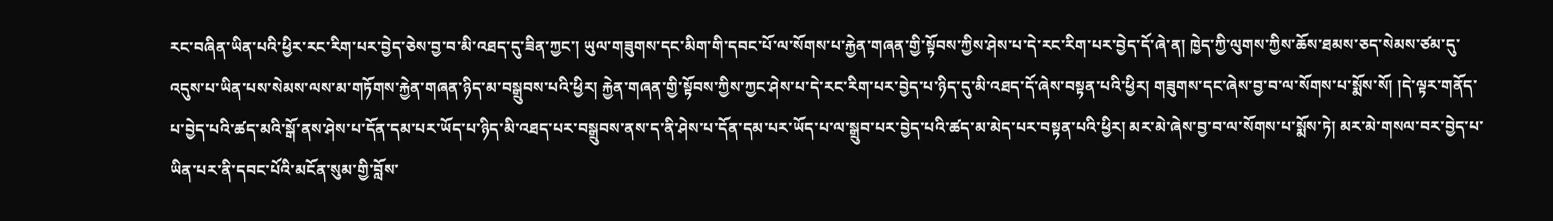རང་བཞིན་ཡིན་པའི་ཕྱིར་རང་རིག་པར་བྱེད་ཅེས་བྱ་བ་མི་འཐད་དུ་ཟིན་ཀྱང་། ཡུལ་གཟུགས་དང་མིག་གི་དབང་པོ་ལ་སོགས་པ་རྐྱེན་གཞན་གྱི་སྟོབས་ཀྱིས་ཤེས་པ་དེ་རང་རིག་པར་བྱེད་དོ་ཞེ་ན། ཁྱེད་ཀྱི་ལུགས་ཀྱིས་ཆོས་ཐམས་ཅད་སེམས་ཙམ་དུ་འདུས་པ་ཡིན་པས་སེམས་ལས་མ་གཏོགས་རྐྱེན་གཞན་ཉིད་མ་བསྒྲུབས་པའི་ཕྱིར། རྐྱེན་གཞན་གྱི་སྟོབས་ཀྱིས་ཀྱང་ཤེས་པ་དེ་རང་རིག་པར་བྱེད་པ་ཉིད་དུ་མི་འཐད་དོ་ཞེས་བསྟན་པའི་ཕྱིར། གཟུགས་དང་ཞེས་བྱ་བ་ལ་སོགས་པ་སྨོས་སོ། །དེ་ལྟར་གནོད་པ་བྱེད་པའི་ཚད་མའི་སྒོ་ནས་ཤེས་པ་དོན་དམ་པར་ཡོད་པ་ཉིད་མི་འཐད་པར་བསྒྲུབས་ནས་ད་ནི་ཤེས་པ་དོན་དམ་པར་ཡོད་པ་ལ་སྒྲུབ་པར་བྱེད་པའི་ཚད་མ་མེད་པར་བསྟན་པའི་ཕྱིར། མར་མེ་ཞེས་བྱ་བ་ལ་སོགས་པ་སྨོས་ཏེ། མར་མེ་གསལ་བར་བྱེད་པ་ཡིན་པར་ནི་དབང་པོའི་མངོན་སུམ་གྱི་བློས་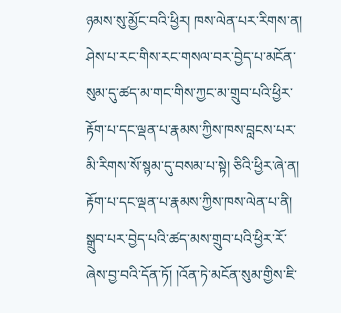ཉམས་སུ་མྱོང་བའི་ཕྱིར། ཁས་ལེན་པར་རིགས་ན། ཤེས་པ་རང་གིས་རང་གསལ་བར་བྱེད་པ་མངོན་སུམ་དུ་ཚད་མ་གང་གིས་ཀྱང་མ་གྲུབ་པའི་ཕྱིར་རྟོག་པ་དང་ལྡན་པ་རྣམས་ཀྱིས་ཁས་བླངས་པར་མི་རིགས་སོ་སྙམ་དུ་བསམ་པ་སྟེ། ཅིའི་ཕྱིར་ཞེ་ན། རྟོག་པ་དང་ལྡན་པ་རྣམས་ཀྱིས་ཁས་ལེན་པ་ནི། སྒྲུབ་པར་བྱེད་པའི་ཚད་མས་གྲུབ་པའི་ཕྱིར་རོ་ཞེས་བྱ་བའི་དོན་ཏོ། །འོན་ཏེ་མངོན་སུམ་གྱིས་ཇི་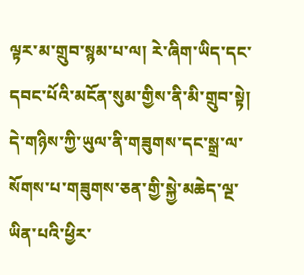ལྟར་མ་གྲུབ་སྙམ་པ་ལ། རེ་ཞིག་ཡིད་དང་དབང་པོའི་མངོན་སུམ་གྱིས་ནི་མི་གྲུབ་སྟེ། དེ་གཉིས་ཀྱི་ཡུལ་ནི་གཟུགས་དང་སྒྲ་ལ་སོགས་པ་གཟུགས་ཅན་གྱི་སྐྱེ་མཆེད་ལྔ་ཡིན་པའི་ཕྱིར་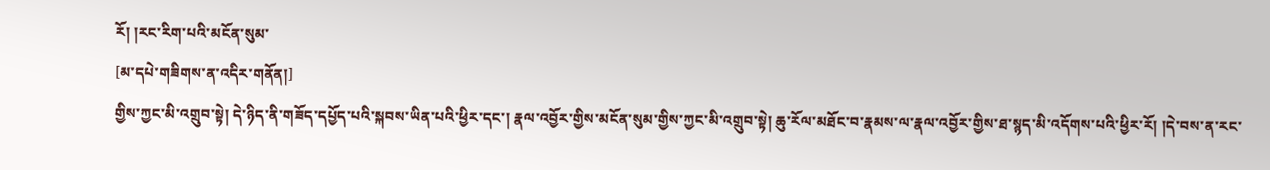རོ། །རང་རིག་པའི་མངོན་སུམ་
[མ་དཔེ་གཟིགས་ན་འདིར་གནོན།]
གྱིས་ཀྱང་མི་འགྲུབ་སྟེ། དེ་ཉིད་ནི་གཟོད་དཔྱོད་པའི་སྐབས་ཡིན་པའི་ཕྱིར་དང་། རྣལ་འབྱོར་གྱིས་མངོན་སུམ་གྱིས་ཀྱང་མི་འགྲུབ་སྟེ། ཆུ་རོལ་མཐོང་བ་རྣམས་ལ་རྣལ་འབྱོར་གྱིས་ཐ་སྙད་མི་འདོགས་པའི་ཕྱིར་རོ། །དེ་བས་ན་རང་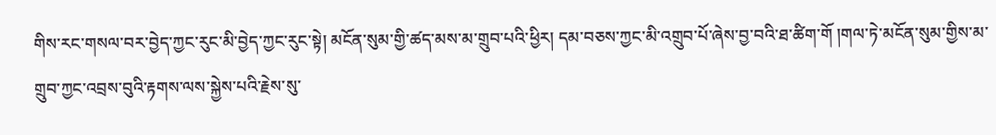གིས་རང་གསལ་བར་བྱེད་ཀྱང་རུང་མི་བྱེད་ཀྱང་རུང་སྟེ། མངོན་སུམ་གྱི་ཚད་མས་མ་གྲུབ་པའི་ཕྱིར། དམ་བཅས་ཀྱང་མི་འགྲུབ་པོ་ཞེས་བྱ་བའི་ཐ་ཚིག་གོ །གལ་ཏེ་མངོན་སུམ་གྱིས་མ་གྲུབ་ཀྱང་འབྲས་བུའི་རྟགས་ལས་སྐྱེས་པའི་རྗེས་སུ་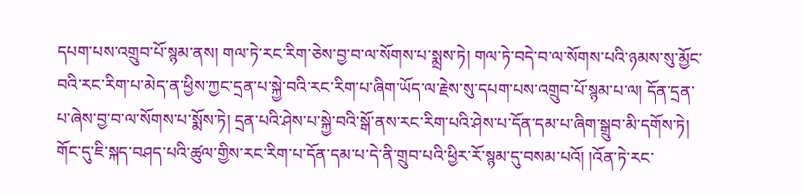དཔག་པས་འགྲུབ་པོ་སྙམ་ནས། གལ་ཏེ་རང་རིག་ཅེས་བྱ་བ་ལ་སོགས་པ་སྨྲས་ཏེ། གལ་ཏེ་བདེ་བ་ལ་སོགས་པའི་ཉམས་སུ་མྱོང་བའི་རང་རིག་པ་མེད་ན་ཕྱིས་ཀྱང་དྲན་པ་སྐྱེ་བའི་རང་རིག་པ་ཞིག་ཡོད་ལ་རྗེས་སུ་དཔག་པས་འགྲུབ་པོ་སྙམ་པ་ལ། དོན་དྲན་པ་ཞེས་བྱ་བ་ལ་སོགས་པ་སྨོས་ཏེ། དྲན་པའི་ཤེས་པ་སྐྱེ་བའི་སྒོ་ནས་རང་རིག་པའི་ཤེས་པ་དོན་དམ་པ་ཞིག་སྒྲུབ་མི་དགོས་ཏེ། གོང་དུ་ཇི་སྐད་བཤད་པའི་ཚུལ་གྱིས་རང་རིག་པ་དོན་དམ་པ་དེ་ནི་གྲུབ་པའི་ཕྱིར་རོ་སྙམ་དུ་བསམ་པའོ། །འོན་ཏེ་རང་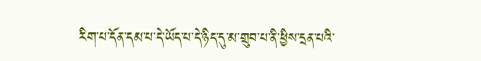རིག་པ་དོན་དམ་པ་དེ་ཡོད་པ་དེ་ཉིད་དུ་མ་གྲུབ་པ་ནི་ཕྱིས་དྲན་པའི་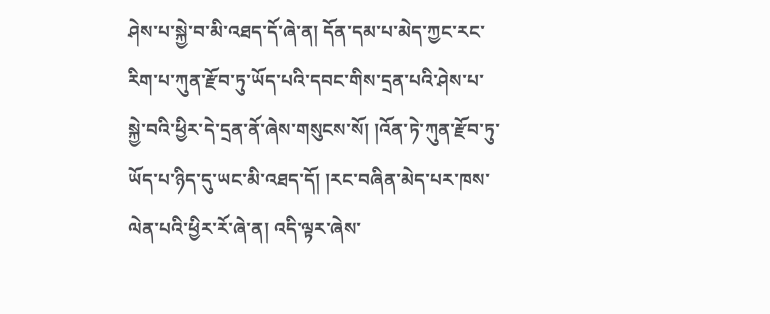ཤེས་པ་སྐྱེ་བ་མི་འཐད་དོ་ཞེ་ན། དོན་དམ་པ་མེད་ཀྱང་རང་རིག་པ་ཀུན་རྫོབ་ཏུ་ཡོད་པའི་དབང་གིས་དྲན་པའི་ཤེས་པ་སྐྱེ་བའི་ཕྱིར་དེ་དྲན་ནོ་ཞེས་གསུངས་སོ། །འོན་ཏེ་ཀུན་རྫོབ་ཏུ་ཡོད་པ་ཉིད་དུ་ཡང་མི་འཐད་དོ། །རང་བཞིན་མེད་པར་ཁས་ལེན་པའི་ཕྱིར་རོ་ཞེ་ན། འདི་ལྟར་ཞེས་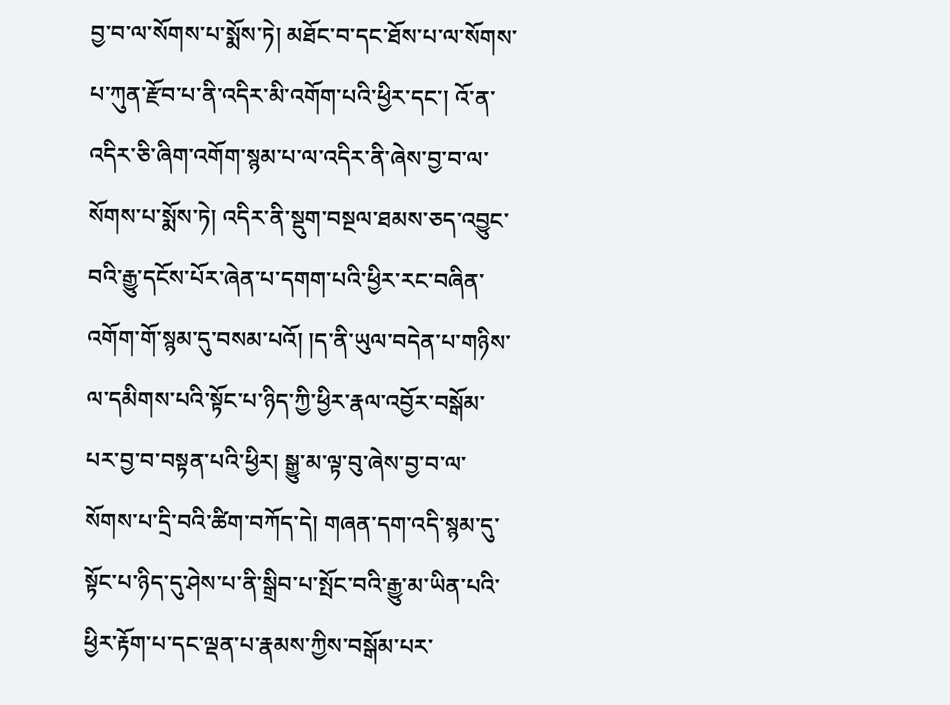བྱ་བ་ལ་སོགས་པ་སྨོས་ཏེ། མཐོང་བ་དང་ཐོས་པ་ལ་སོགས་པ་ཀུན་རྫོབ་པ་ནི་འདིར་མི་འགོག་པའི་ཕྱིར་དང་། འོ་ན་འདིར་ཅི་ཞིག་འགོག་སྙམ་པ་ལ་འདིར་ནི་ཞེས་བྱ་བ་ལ་སོགས་པ་སྨོས་ཏེ། འདིར་ནི་སྡུག་བསྔལ་ཐམས་ཅད་འབྱུང་བའི་རྒྱུ་དངོས་པོར་ཞེན་པ་དགག་པའི་ཕྱིར་རང་བཞིན་འགོག་གོ་སྙམ་དུ་བསམ་པའོ། །ད་ནི་ཡུལ་བདེན་པ་གཉིས་ལ་དམིགས་པའི་སྟོང་པ་ཉིད་ཀྱི་ཕྱིར་རྣལ་འབྱོར་བསྒོམ་པར་བྱ་བ་བསྟན་པའི་ཕྱིར། སྒྱུ་མ་ལྟ་བུ་ཞེས་བྱ་བ་ལ་སོགས་པ་དྲི་བའི་ཚིག་བཀོད་དེ། གཞན་དག་འདི་སྙམ་དུ་སྟོང་པ་ཉིད་དུ་ཤེས་པ་ནི་སྒྲིབ་པ་སྤོང་བའི་རྒྱུ་མ་ཡིན་པའི་ཕྱིར་རྟོག་པ་དང་ལྡན་པ་རྣམས་ཀྱིས་བསྒོམ་པར་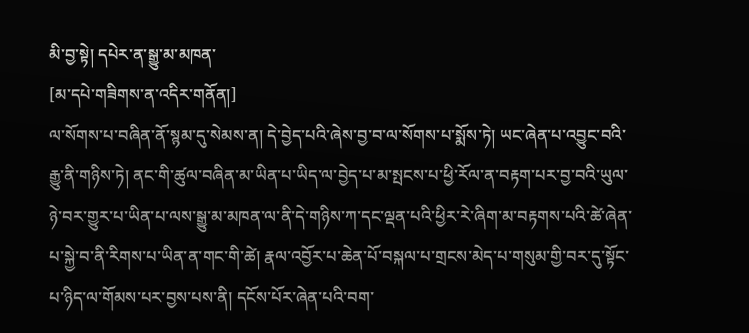མི་བྱ་སྟེ། དཔེར་ན་སྒྱུ་མ་མཁན་
[མ་དཔེ་གཟིགས་ན་འདིར་གནོན།]
ལ་སོགས་པ་བཞིན་ནོ་སྙམ་དུ་སེམས་ན། དེ་བྱེད་པའི་ཞེས་བྱ་བ་ལ་སོགས་པ་སྨོས་ཏེ། ཡང་ཞེན་པ་འབྱུང་བའི་རྒྱུ་ནི་གཉིས་ཏེ། ནང་གི་ཚུལ་བཞིན་མ་ཡིན་པ་ཡིད་ལ་བྱེད་པ་མ་སྤངས་པ་ཕྱི་རོལ་ན་བརྟག་པར་བྱ་བའི་ཡུལ་ཉེ་བར་གྱུར་པ་ཡིན་པ་ལས་སྒྱུ་མ་མཁན་ལ་ནི་དེ་གཉིས་ཀ་དང་ལྡན་པའི་ཕྱིར་རེ་ཞིག་མ་བརྟགས་པའི་ཚེ་ཞེན་པ་སྐྱེ་བ་ནི་རིགས་པ་ཡིན་ན་གང་གི་ཚེ། རྣལ་འབྱོར་པ་ཆེན་པོ་བསྐལ་པ་གྲངས་མེད་པ་གསུམ་གྱི་བར་དུ་སྟོང་པ་ཉིད་ལ་གོམས་པར་བྱས་པས་ནི། དངོས་པོར་ཞེན་པའི་བག་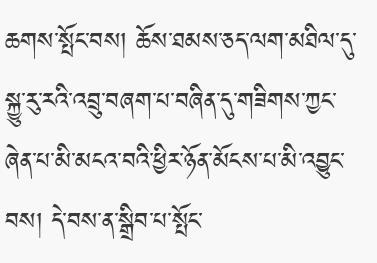ཆགས་སྤོང་བས། ཆོས་ཐམས་ཅད་ལག་མཐིལ་དུ་སྐྱུ་རུ་རའི་འབྲུ་བཞག་པ་བཞིན་དུ་གཟིགས་ཀྱང་ཞེན་པ་མི་མངའ་བའི་ཕྱིར་ཉོན་མོངས་པ་མི་འབྱུང་བས། དེ་བས་ན་སྒྲིབ་པ་སྤོང་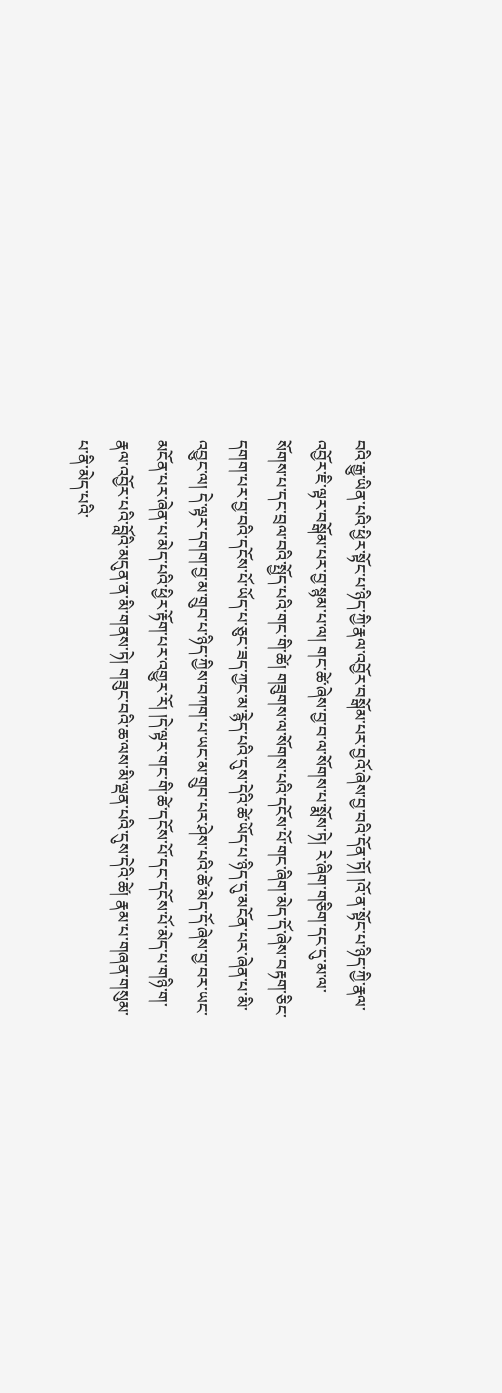བའི་རྒྱུ་ཡིན་པའི་ཕྱིར་སྟོང་པ་ཉིད་ཀྱི་རྣལ་འབྱོར་བསྒོམ་པར་བྱའོ་ཞེས་བྱ་བའི་དོན་ཏོ། །འོ་ན་སྟོང་པ་ཉིད་ཀྱི་རྣལ་འབྱོར་ཇི་ལྟར་བསྒོམ་པར་བྱ་སྙམ་པ་ལ། གང་ཚེ་ཞེས་བྱ་བ་ལ་སོགས་པ་སྨོས་ཏེ། རེ་ཞིག་གཅིག་དང་དུ་མ་ལ་སོགས་པ་དང་བྲལ་བའི་སྤྱོད་པའི་གང་གི་ཚེ། གཟུགས་ལ་སོགས་པའི་དངོས་པོ་གང་ཞིག་མེད་དོ་ཞེས་བརྟག་ཅིང་དགག་པར་བྱ་བའི་དངོས་པོ་ཡོད་པ་ཅུང་ཟད་ཀྱང་མ་རྙེད་པའི་དུས་དེའི་ཚེ་ཡོད་པ་ཉིད་དུ་མངོན་པར་ཞེན་པ་མི་འབྱུང་ལ། དེ་ལྟར་དགག་བྱ་མ་གྲུབ་པ་ཉིད་ཀྱིས་བཀག་པ་ཡང་མ་གྲུབ་པར་ཤེས་པའི་ཚེ་མེད་དོ་ཞེས་བྱ་བར་ཡང་མངོན་པར་ཞེན་པ་མེད་པའི་ཕྱིར་རྟོག་པར་འགྱུར་རོ། །དེ་ལྟར་གང་གི་ཚེ་དངོས་པོ་དང་དངོས་པོ་མེད་པ་གཉི་ག་རྣལ་འབྱོར་པའི་བློའི་མདུན་ན་མི་གནས་ཏེ། གཟུང་བའི་ཆ་ལས་མི་ལྡན་པའི་དུས་དེའི་ཚེ། རྣམ་པ་གཞན་གསུམ་པ་ནི་མེད་པའི་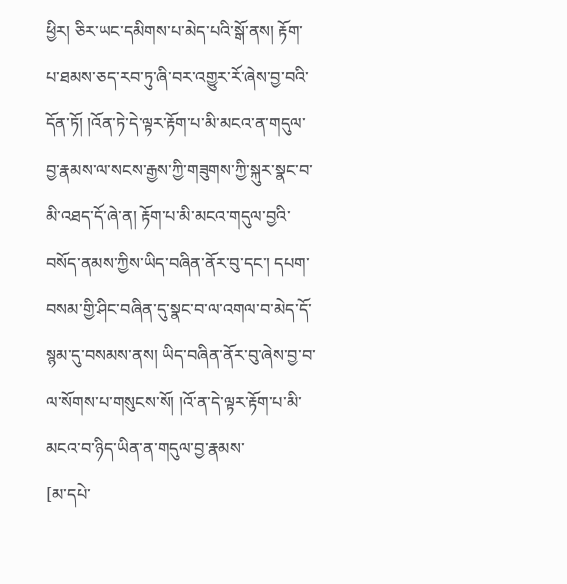ཕྱིར། ཅིར་ཡང་དམིགས་པ་མེད་པའི་སྒོ་ནས། རྟོག་པ་ཐམས་ཅད་རབ་ཏུ་ཞི་བར་འགྱུར་རོ་ཞེས་བྱ་བའི་དོན་ཏོ། །འོན་ཏེ་དེ་ལྟར་རྟོག་པ་མི་མངའ་ན་གདུལ་བྱ་རྣམས་ལ་སངས་རྒྱས་ཀྱི་གཟུགས་ཀྱི་སྐུར་སྣང་བ་མི་འཐད་དོ་ཞེ་ན། རྟོག་པ་མི་མངའ་གདུལ་བྱའི་བསོད་ནམས་ཀྱིས་ཡིད་བཞིན་ནོར་བུ་དང་། དཔག་བསམ་གྱི་ཤིང་བཞིན་དུ་སྣང་བ་ལ་འགལ་བ་མེད་དོ་སྙམ་དུ་བསམས་ནས། ཡིད་བཞིན་ནོར་བུ་ཞེས་བྱ་བ་ལ་སོགས་པ་གསུངས་སོ། །འོ་ན་དེ་ལྟར་རྟོག་པ་མི་མངའ་བ་ཉིད་ཡིན་ན་གདུལ་བྱ་རྣམས་
[མ་དཔེ་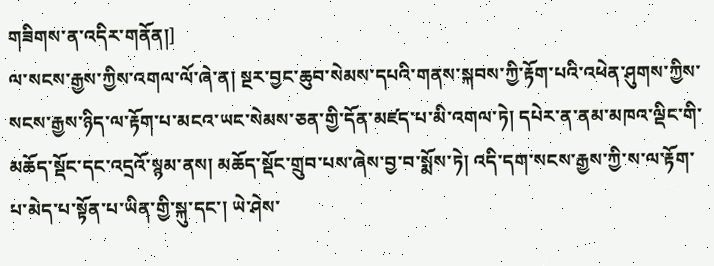གཟིགས་ན་འདིར་གནོན།]
ལ་སངས་རྒྱས་ཀྱིས་འགལ་ལོ་ཞེ་ན། སྔར་བྱང་ཆུབ་སེམས་དཔའི་གནས་སྐབས་ཀྱི་རྟོག་པའི་འཕེན་ཤུགས་ཀྱིས་སངས་རྒྱས་ཉིད་ལ་རྟོག་པ་མངའ་ཡང་སེམས་ཅན་གྱི་དོན་མཛད་པ་མི་འགལ་ཏེ། དཔེར་ན་ནམ་མཁའ་ལྡིང་གི་མཆོད་སྡོང་དང་འདྲའོ་སྙམ་ནས། མཆོད་སྡོང་གྲུབ་པས་ཞེས་བྱ་བ་སྨོས་ཏེ། འདི་དག་སངས་རྒྱས་ཀྱི་ས་ལ་རྟོག་པ་མེད་པ་སྟོན་པ་ཡིན་གྱི་སྐུ་དང་། ཡེ་ཤེས་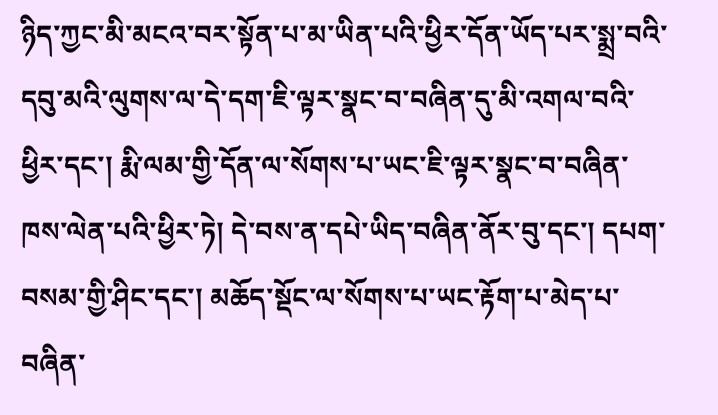ཉིད་ཀྱང་མི་མངའ་བར་སྟོན་པ་མ་ཡིན་པའི་ཕྱིར་དོན་ཡོད་པར་སྨྲ་བའི་དབུ་མའི་ལུགས་ལ་དེ་དག་ཇི་ལྟར་སྣང་བ་བཞིན་དུ་མི་འགལ་བའི་ཕྱིར་དང་། རྨི་ལམ་གྱི་དོན་ལ་སོགས་པ་ཡང་ཇི་ལྟར་སྣང་བ་བཞིན་ཁས་ལེན་པའི་ཕྱིར་ཏེ། དེ་བས་ན་དཔེ་ཡིད་བཞིན་ནོར་བུ་དང་། དཔག་བསམ་གྱི་ཤིང་དང་། མཆོད་སྡོང་ལ་སོགས་པ་ཡང་རྟོག་པ་མེད་པ་བཞིན་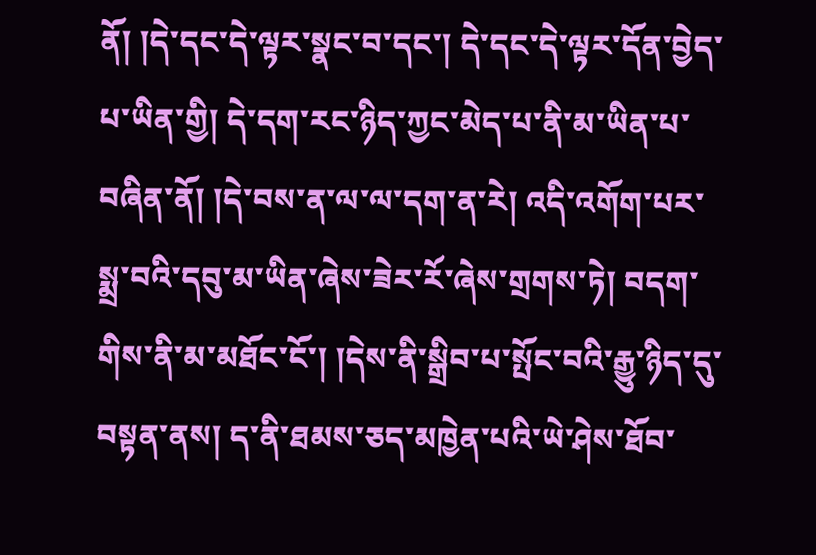ནོ། །དེ་དང་དེ་ལྟར་སྣང་བ་དང་། དེ་དང་དེ་ལྟར་དོན་བྱེད་པ་ཡིན་གྱི། དེ་དག་རང་ཉིད་ཀྱང་མེད་པ་ནི་མ་ཡིན་པ་བཞིན་ནོ། །དེ་བས་ན་ལ་ལ་དག་ན་རེ། འདི་འགོག་པར་སྨྲ་བའི་དབུ་མ་ཡིན་ཞེས་ཟེར་རོ་ཞེས་གྲགས་ཏེ། བདག་གིས་ནི་མ་མཐོང་ངོ་། །དེས་ནི་སྒྲིབ་པ་སྤོང་བའི་རྒྱུ་ཉིད་དུ་བསྟན་ནས། ད་ནི་ཐམས་ཅད་མཁྱེན་པའི་ཡེ་ཤེས་ཐོབ་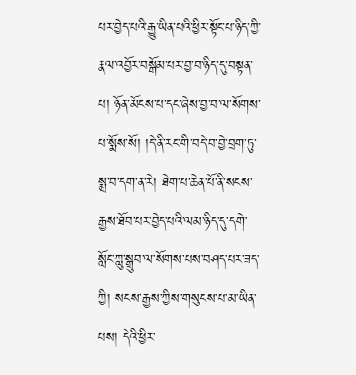པར་བྱེད་པའི་རྒྱུ་ཡིན་པའི་ཕྱིར་སྟོང་པ་ཉིད་ཀྱི་རྣལ་འབྱོར་བསྒོམ་པར་བྱ་བ་ཉིད་དུ་བསྟན་པ། ཉོན་མོངས་པ་དང་ཞེས་བྱ་བ་ལ་སོགས་པ་སྨོས་སོ། །དེ་ནི་རང་གི་བདེ་བ་བྱེ་བྲག་ཏུ་སྨྲ་བ་དག་ན་རེ། ཐེག་པ་ཆེན་པོ་ནི་སངས་རྒྱས་ཐོབ་པར་བྱེད་པའི་ལམ་ཉིད་དུ་དགེ་སློང་ཀླུ་སྒྲུབ་ལ་སོགས་པས་བཤད་པར་ཟད་ཀྱི། སངས་རྒྱས་ཀྱིས་གསུངས་པ་མ་ཡིན་པས། དེའི་ཕྱིར་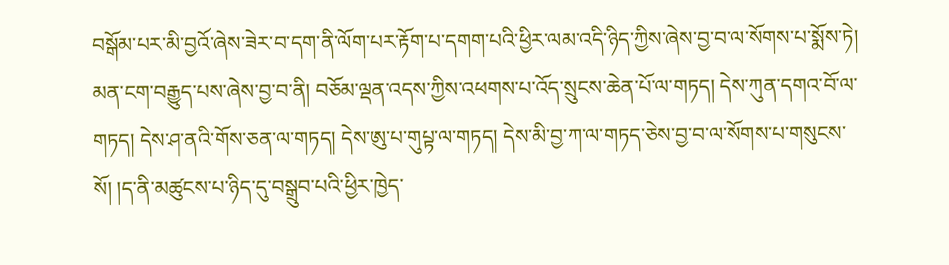བསྒོམ་པར་མི་བྱའོ་ཞེས་ཟེར་བ་དག་ནི་ལོག་པར་རྟོག་པ་དགག་པའི་ཕྱིར་ལམ་འདི་ཉིད་ཀྱིས་ཞེས་བྱ་བ་ལ་སོགས་པ་སྨོས་ཏེ། མན་ངག་བརྒྱུད་པས་ཞེས་བྱ་བ་ནི། བཅོམ་ལྡན་འདས་ཀྱིས་འཕགས་པ་འོད་སྲུངས་ཆེན་པོ་ལ་གཏད། དེས་ཀུན་དགའ་བོ་ལ་གཏད། དེས་ཤ་ནའི་གོས་ཅན་ལ་གཏད། དེས་ཨུ་པ་གུཔྟ་ལ་གཏད། དེས་མི་བྱ་ཀ་ལ་གཏད་ཅེས་བྱ་བ་ལ་སོགས་པ་གསུངས་སོ། །ད་ནི་མཚུངས་པ་ཉིད་དུ་བསྒྲུབ་པའི་ཕྱིར་ཁྱེད་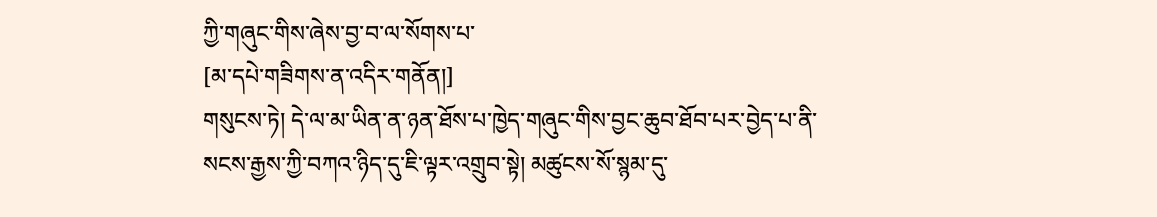ཀྱི་གཞུང་གིས་ཞེས་བྱ་བ་ལ་སོགས་པ་
[མ་དཔེ་གཟིགས་ན་འདིར་གནོན།]
གསུངས་ཏེ། དེ་ལ་མ་ཡིན་ན་ཉན་ཐོས་པ་ཁྱེད་གཞུང་གིས་བྱང་ཆུབ་ཐོབ་པར་བྱེད་པ་ནི་སངས་རྒྱས་ཀྱི་བཀའ་ཉིད་དུ་ཇི་ལྟར་འགྲུབ་སྟེ། མཚུངས་སོ་སྙམ་དུ་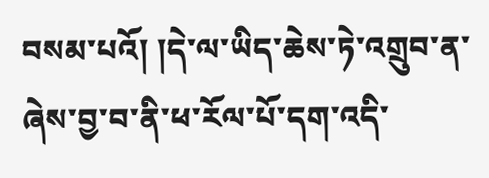བསམ་པའོ། །དེ་ལ་ཡིད་ཆེས་ཏེ་འགྲུབ་ན་ཞེས་བྱ་བ་ནི་ཕ་རོལ་པོ་དག་འདི་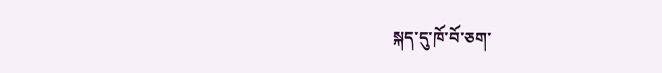སྐད་དུ་ཁོ་བོ་ཅག་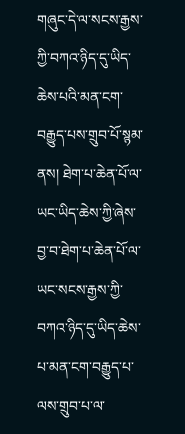གཞུང་དེ་ལ་སངས་རྒྱས་ཀྱི་བཀའ་ཉིད་དུ་ཡིད་ཆེས་པའི་མན་ངག་བརྒྱུད་པས་གྲུབ་པོ་སྙམ་ནས། ཐེག་པ་ཆེན་པོ་ལ་ཡང་ཡིད་ཆེས་ཀྱི་ཞེས་བྱ་བ་ཐེག་པ་ཆེན་པོ་ལ་ཡང་སངས་རྒྱས་ཀྱི་བཀའ་ཉིད་དུ་ཡིད་ཆེས་པ་མན་ངག་བརྒྱུད་པ་ལས་གྲུབ་པ་ལ་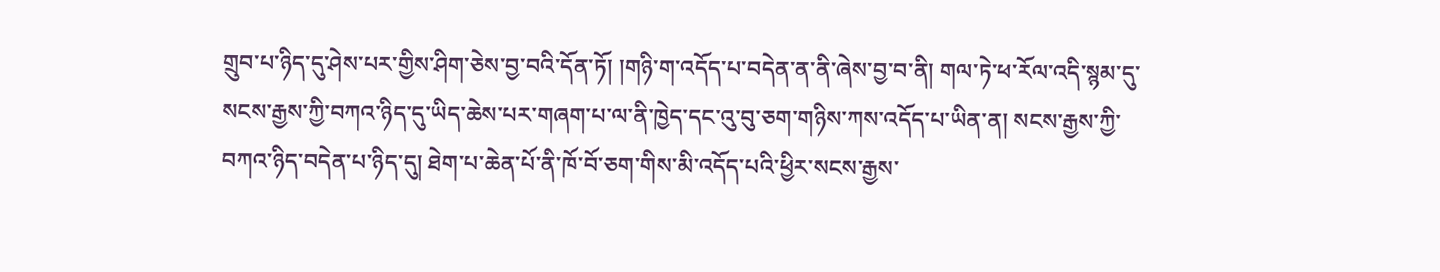གྲུབ་པ་ཉིད་དུ་ཤེས་པར་གྱིས་ཤིག་ཅེས་བྱ་བའི་དོན་ཏོ། །གཉི་ག་འདོད་པ་བདེན་ན་ནི་ཞེས་བྱ་བ་ནི། གལ་ཏེ་ཕ་རོལ་འདི་སྙམ་དུ་སངས་རྒྱས་ཀྱི་བཀའ་ཉིད་དུ་ཡིད་ཆེས་པར་གཞག་པ་ལ་ནི་ཁྱེད་དང་འུ་བུ་ཅག་གཉིས་ཀས་འདོད་པ་ཡིན་ན། སངས་རྒྱས་ཀྱི་བཀའ་ཉིད་བདེན་པ་ཉིད་དུ། ཐེག་པ་ཆེན་པོ་ནི་ཁོ་བོ་ཅག་གིས་མི་འདོད་པའི་ཕྱིར་སངས་རྒྱས་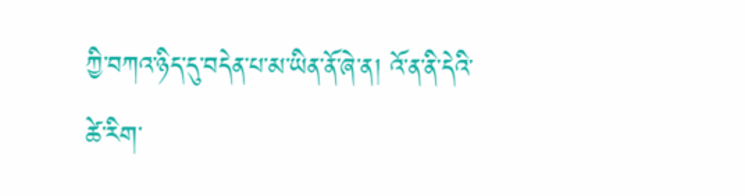ཀྱི་བཀའ་ཉིད་དུ་བདེན་པ་མ་ཡིན་ནོ་ཞེ་ན། འོ་ན་ནི་དེའི་ཚེ་རིག་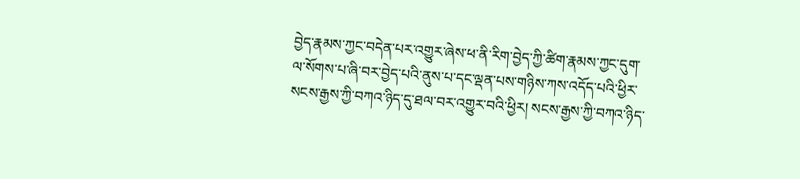བྱེད་རྣམས་ཀྱང་བདེན་པར་འགྱུར་ཞེས་ཕ་ནི་རིག་བྱེད་ཀྱི་ཚིག་རྣམས་ཀྱང་དུག་ལ་སོགས་པ་ཞི་བར་བྱེད་པའི་ནུས་པ་དང་ལྡན་པས་གཉིས་ཀས་འདོད་པའི་ཕྱིར་སངས་རྒྱས་ཀྱི་བཀའ་ཉིད་དུ་ཐལ་བར་འགྱུར་བའི་ཕྱིར། སངས་རྒྱས་ཀྱི་བཀའ་ཉིད་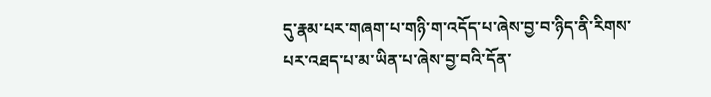དུ་རྣམ་པར་གཞག་པ་གཉི་ག་འདོད་པ་ཞེས་བྱ་བ་ཉིད་ནི་རིགས་པར་འཐད་པ་མ་ཡིན་པ་ཞེས་བྱ་བའི་དོན་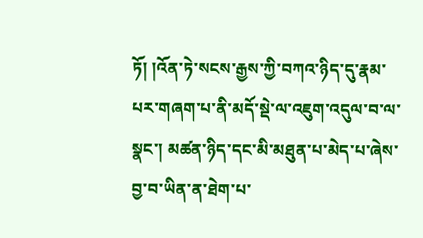ཏོ། །འོན་ཏེ་སངས་རྒྱས་ཀྱི་བཀའ་ཉིད་དུ་རྣམ་པར་གཞག་པ་ནི་མདོ་སྡེ་ལ་འཇུག་འདུལ་བ་ལ་སྣང་། མཚན་ཉིད་དང་མི་མཐུན་པ་མེད་པ་ཞེས་བྱ་བ་ཡིན་ན་ཐེག་པ་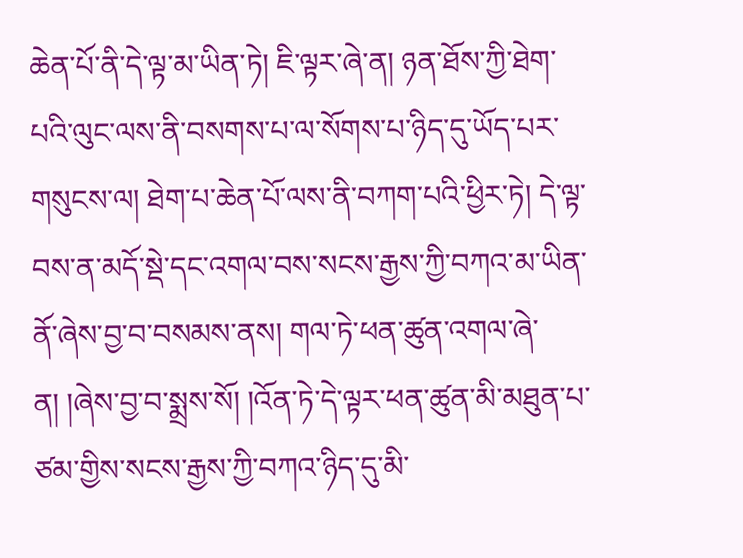ཆེན་པོ་ནི་དེ་ལྟ་མ་ཡིན་ཏེ། ཇི་ལྟར་ཞེ་ན། ཉན་ཐོས་ཀྱི་ཐེག་པའི་ལུང་ལས་ནི་བསགས་པ་ལ་སོགས་པ་ཉིད་དུ་ཡོད་པར་གསུངས་ལ། ཐེག་པ་ཆེན་པོ་ལས་ནི་བཀག་པའི་ཕྱིར་ཏེ། དེ་ལྟ་བས་ན་མདོ་སྡེ་དང་འགལ་བས་སངས་རྒྱས་ཀྱི་བཀའ་མ་ཡིན་ནོ་ཞེས་བྱ་བ་བསམས་ནས། གལ་ཏེ་ཕན་ཚུན་འགལ་ཞེ་ན། །ཞེས་བྱ་བ་སྨྲས་སོ། །འོན་ཏེ་དེ་ལྟར་ཕན་ཚུན་མི་མཐུན་པ་ཙམ་གྱིས་སངས་རྒྱས་ཀྱི་བཀའ་ཉིད་དུ་མི་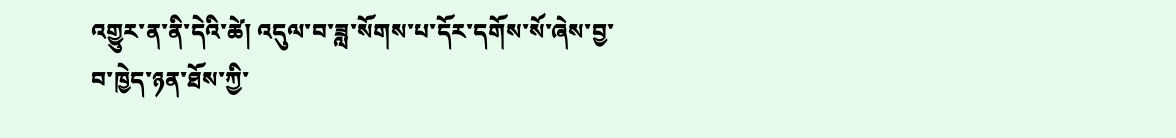འགྱུར་ན་ནི་དེའི་ཚེ། འདུལ་བ་ཟླ་སོགས་པ་དོར་དགོས་སོ་ཞེས་བྱ་བ་ཁྱེད་ཉན་ཐོས་ཀྱི་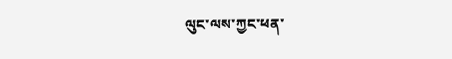ལུང་ལས་ཀྱང་ཕན་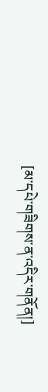[མ་དཔེ་གཟིགས་ན་འདིར་གནོན།]